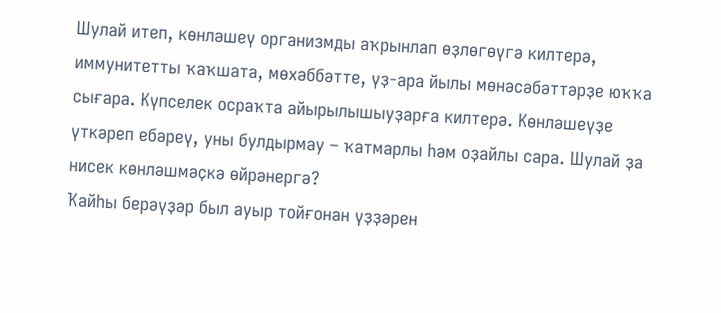Шулай итеп, көнләшеү организмды аҡрынлап өҙлөгөүгә килтерә, иммунитетты ҡаҡшата, мөхәббәтте, үҙ-ара йылы мөнәсәбәттәрҙе юҡҡа сығара. Күпселек осраҡта айырылышыуҙарға килтерә. Көнләшеүҙе үткәреп ебәреү, уны булдырмау – ҡатмарлы һәм оҙайлы сара. Шулай ҙа нисек көнләшмәҫкә өйрәнергә?
Ҡайһы берәүҙәр был ауыр тойғонан үҙҙәрен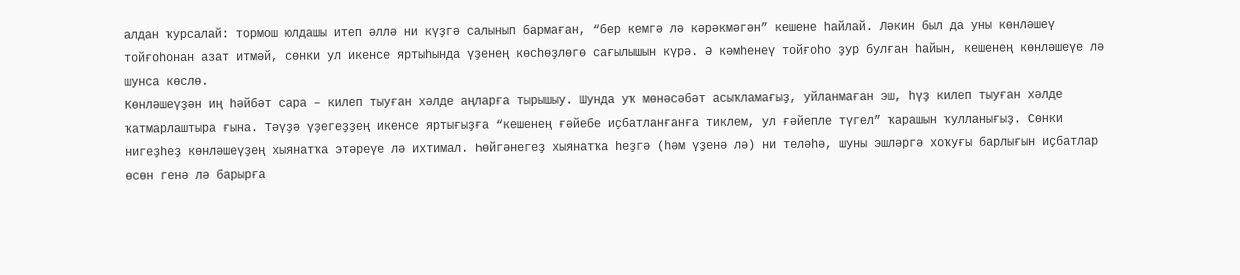алдан ҡурсалай: тормош юлдашы итеп әллә ни күҙгә салынып бармаған, “бер кемгә лә кәрәкмәгән” кешене һайлай. Ләкин был да уны көнләшеү тойғоһонан азат итмәй, сөнки ул икенсе яртыһында үҙенең көсһөҙлөгө сағылышын күрә. Ә кәмһенеү тойғоһо ҙур булған һайын, кешенең көнләшеүе лә шунса көслө.
Көнләшеүҙән иң һәйбәт сара – килеп тыуған хәлде аңларға тырышыу. Шунда уҡ мөнәсәбәт асыҡламағыҙ, уйланмаған эш, һүҙ килеп тыуған хәлде ҡатмарлаштыра ғына. Тәүҙә үҙегеҙҙең икенсе яртығыҙға “кешенең ғәйебе иҫбатланғанға тиклем, ул ғәйепле түгел” ҡарашын ҡулланығыҙ. Сөнки нигеҙһеҙ көнләшеүҙең хыянатҡа этәреүе лә ихтимал. Һөйгәнегеҙ хыянатҡа һеҙгә (һәм үҙенә лә) ни теләһә, шуны эшләргә хоҡуғы барлығын иҫбатлар өсөн генә лә барырға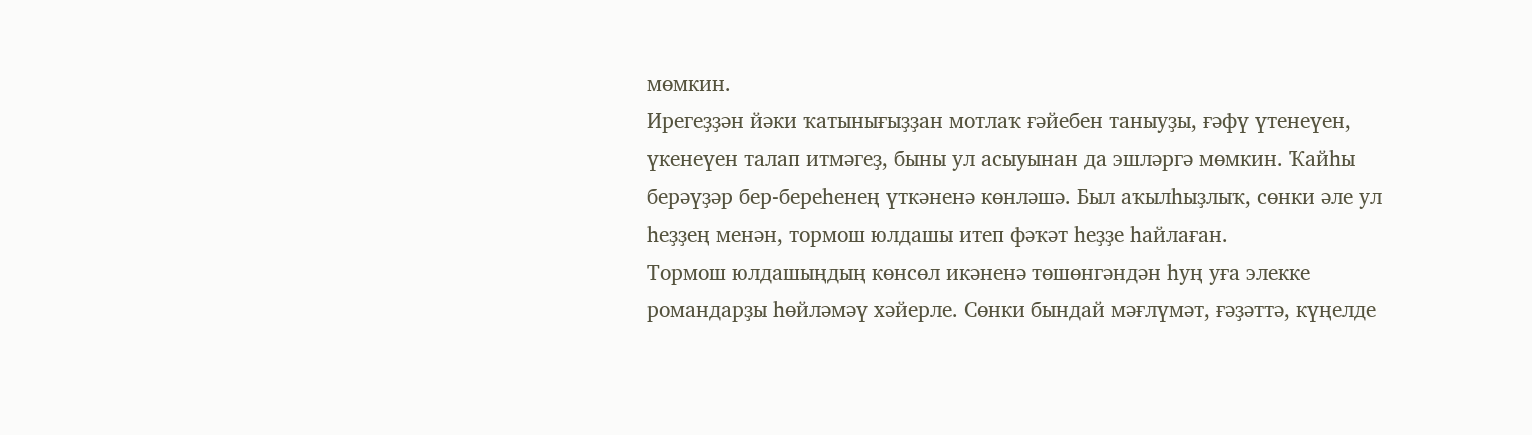мөмкин.
Ирегеҙҙән йәки ҡатынығыҙҙан мотлаҡ ғәйебен таныуҙы, ғәфү үтенеүен, үкенеүен талап итмәгеҙ, быны ул асыуынан да эшләргә мөмкин. Ҡайһы берәүҙәр бер-береһенең үткәненә көнләшә. Был аҡылһыҙлыҡ, сөнки әле ул һеҙҙең менән, тормош юлдашы итеп фәҡәт һеҙҙе һайлаған.
Тормош юлдашыңдың көнсөл икәненә төшөнгәндән һуң уға элекке романдарҙы һөйләмәү хәйерле. Сөнки бындай мәғлүмәт, ғәҙәттә, күңелде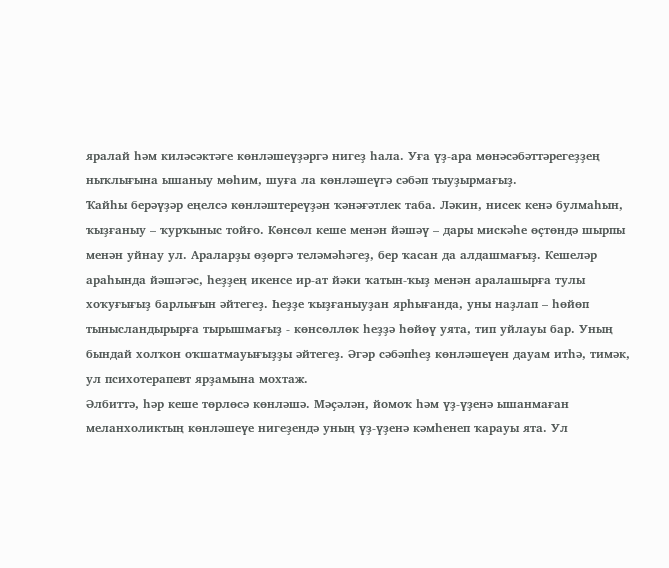яралай һәм киләсәктәге көнләшеүҙәргә нигеҙ һала. Уға үҙ-ара мөнәсәбәттәрегеҙҙең ныҡлығына ышаныу мөһим, шуға ла көнләшеүгә сәбәп тыуҙырмағыҙ.
Ҡайһы берәүҙәр еңелсә көнләштереүҙән ҡәнәғәтлек таба. Ләкин, нисек кенә булмаһын, ҡыҙғаныу – ҡурҡыныс тойғо. Көнсөл кеше менән йәшәү – дары мискәһе өҫтөндә шырпы менән уйнау ул. Араларҙы өҙөргә теләмәһәгеҙ, бер ҡасан да алдашмағыҙ. Кешеләр араһында йәшәгәс, һеҙҙең икенсе ир-ат йәки ҡатын-ҡыҙ менән аралашырға тулы хоҡуғығыҙ барлығын әйтегеҙ. Һеҙҙе ҡыҙғаныуҙан ярһығанда, уны наҙлап – һөйөп тынысландырырға тырышмағыҙ - көнсөллөк һеҙҙә һөйөү уята, тип уйлауы бар. Уның бындай холҡон оҡшатмауығыҙҙы әйтегеҙ. Әгәр сәбәпһеҙ көнләшеүен дауам итһә, тимәк, ул психотерапевт ярҙамына мохтаж.
Әлбиттә, һәр кеше төрлөсә көнләшә. Мәҫәлән, йомоҡ һәм үҙ-үҙенә ышанмаған меланхоликтың көнләшеүе нигеҙендә уның үҙ-үҙенә кәмһенеп ҡарауы ята. Ул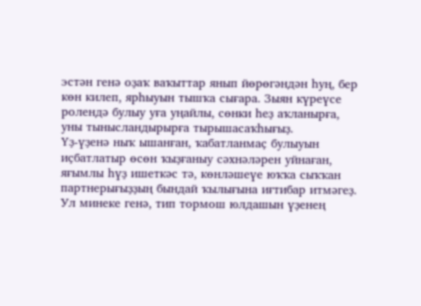эстән генә оҙаҡ ваҡыттар янып йөрөгәндән һуң, бер көн килеп, ярһыуын тышҡа сығара. Зыян күреүсе ролендә булыу уға уңайлы, сөнки һеҙ аҡланырға, уны тынысландырырға тырышасаҡһығыҙ.
Үҙ-үҙенә ныҡ ышанған, ҡабатланмаҫ булыуын иҫбатлатыр өсөн ҡыҙғаныу сәхнәләрен уйнаған, яғымлы һүҙ ишеткәс тә, көнләшеүе юҡҡа сыҡҡан партнерығыҙҙың бындай ҡылығына иғтибар итмәгеҙ.
Ул минеке генә, тип тормош юлдашын үҙенең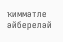ҡиммәтле әйбереләй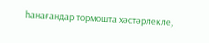һанағандар тормошта хәстәрлекле,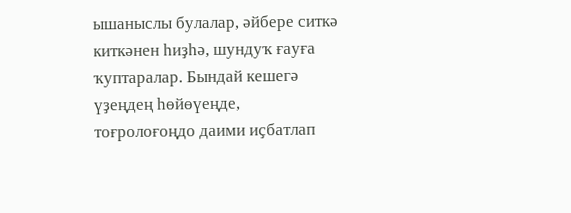ышаныслы булалар, әйбере ситкә киткәнен һиҙһә, шундуҡ ғауға ҡуптаралар. Бындай кешегә үҙеңдең һөйөүеңде, тоғролоғоңдо даими иҫбатлап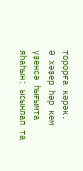торорға кәрәк.
Ә хәҙер һәр кем үҙенсә һығымта яһаһын: ысынлап та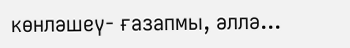көнләшеү- ғазапмы, әллә...